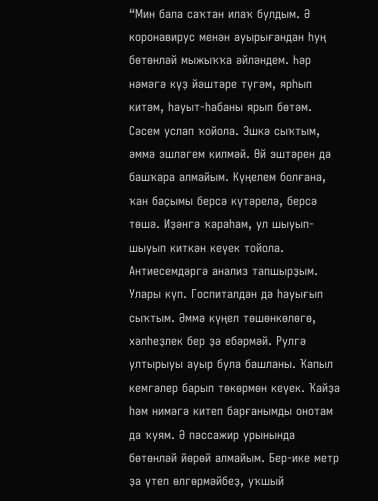“Мин бала саҡтан илаҡ булдым. Ә коронавирус менән ауырығандан һуң бөтөнләй мыжыҡҡа әйләндем. Һәр нәмәгә күҙ йәштәре түгәм, ярһып китәм, һауыт-һабаны ярып бөтәм. Сәсем услап ҡойола. Эшкә сыҡтым, әммә эшләгем килмәй. Өй эштәрен дә башҡара алмайым. Күңелем болғана, ҡан баҫымы берсә күтәрелә, берсә төшә. Иҙәнгә ҡараһам, ул шыуып-шыуып киткән кеүек тойола. Антиесемдәргә анализ тапшырҙым. Улары күп. Госпиталдән дә һауығып сыҡтым. Әммә күңел төшөнкөлөгө, хәлһеҙлек бер ҙә ебәрмәй. Рулгә ултырыуы ауыр була башланы. Ҡапыл кемгәлер барып төкөрмөн кеүек. Ҡайҙа һәм нимәгә китеп барғанымды онотам да ҡуям. Ә пассажир урынында бөтөнләй йөрөй алмайым. Бер-ике метр ҙа үтеп өлгөрмәйбеҙ, уҡшый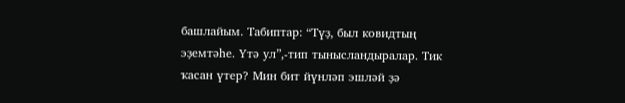башлайым. Табиптар: “Түҙ, был ковидтың эҙемтәһе. Үтә ул”,-тип тынысландыралар. Тик ҡасан үтер? Мин бит йүнләп эшләй ҙә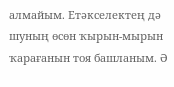алмайым. Етәкселектең дә шуның өсөн ҡырын-мырын ҡарағанын тоя башланым. Ә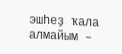эшһеҙ ҡала алмайым –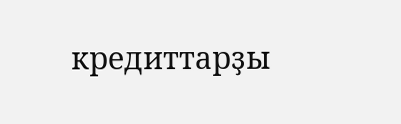кредиттарҙы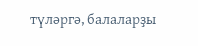түләргә, балаларҙы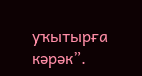уҡытырға кәрәк”.